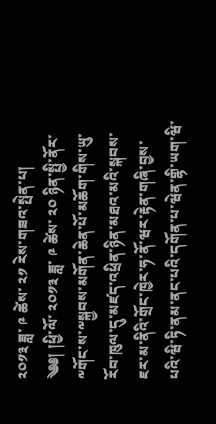༢༠༡༣ ཟླ་ ༩ ཚེས་ ༢༡ རེས་གཟའ་སྤེན་པ།
༄༅། །ཕྱི་ལོ་ ༢༠༡༣ ཟླ་ ༩ ཚེས་ ༢༠ ཉིན་སྤྱི་ནོར་༸གོང་ས་༸སྐྱབས་མགོན་ཆེན་པོ་མཆོག་གིས་ཡུ་རོབ་ཁུལ་དུ་མཛད་འཕྲིན་ཉིན་མཐའ་མའི་སྐབས་ཇར་མ་ནིའི་གྲོང་ཁྱེར་ཧ་ནོ་ཝར་རྟེན་གཞི་བྱས་པའི་ཝི་ཏི་ནམ་ནང་པའི་དགོན་པ་ཝེན་གྷི་ཡག་ཝི་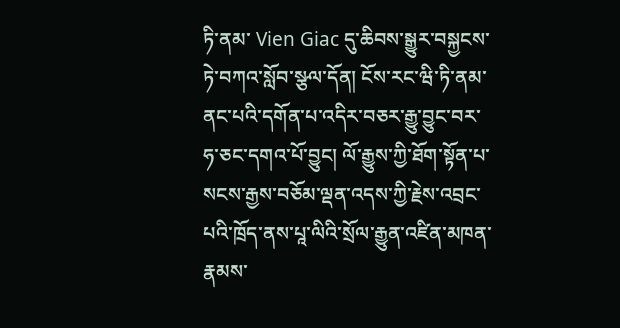ཏི་ནམ་ Vien Giac དུ་ཆིབས་སྒྱུར་བསྐྱངས་ཏེ་བཀའ་སློབ་སྩལ་དོན། ངོས་རང་ཝི་ཏི་ནམ་ནང་པའི་དགོན་པ་འདིར་བཅར་རྒྱུ་བྱུང་བར་ཧ་ཅང་དགའ་པོ་བྱུང། ལོ་རྒྱུས་ཀྱི་ཐོག་སྟོན་པ་སངས་རྒྱས་བཅོམ་ལྡན་འདས་ཀྱི་རྗེས་འབྲང་པའི་ཁྲོད་ནས་པཱ་ལིའི་སྲོལ་རྒྱུན་འཛིན་མཁན་རྣམས་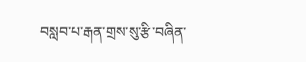བསླབ་པ་རྒན་གྲས་སུ་རྩི་བཞིན་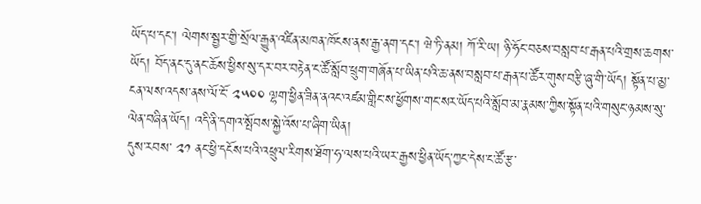ཡོད་པ་དང་། ལེགས་སྦྱར་གྱི་སྲོལ་རྒྱུན་འཛིན་མཁན་ཁོངས་ནས་རྒྱ་ནག་དང་། ཝེ་ཏི་ནམ། ཀོ་རི་ཡ། ཉི་ཧོང་བཅས་བསླབ་པ་རྒན་པའི་གྲས་ཆགས་ཡོད། བོད་ནང་དུ་ནང་ཆོས་ཕྱིས་སུ་དར་བར་བརྟེན་ང་ཚོ་སློབ་ཕྲུག་གཞོན་པ་ཡིན་པའི་ཆ་ནས་བསླབ་པ་རྒན་པ་ཚོར་གུས་བརྩི་ཞུ་གི་ཡོད། སྟོན་པ་མྱ་ངན་ལས་འདས་ནས་ལོ་ངོ་ ༢༥༠༠ ལྷག་ཕྱིན་ཟིན་ནའང་འཛམ་གླིང་ས་ཕྱོགས་གང་སར་ཡོད་པའི་སློབ་མ་རྣམས་ཀྱིས་སྟོན་པའི་གསུང་ཉམས་སུ་ལེན་བཞིན་ཡོད། འདི་ནི་དགའ་སྤོབས་སྐྱེ་འོས་པ་ཞིག་ཡིན།
དུས་རབས་ ༢༡ ནང་ཕྱི་དངོས་པའི་འཕྲུལ་རིགས་ཐོག་ཧ་ལས་པའི་ཡར་རྒྱས་ཕྱིན་ཡོད་ཀྱང་དེས་ང་ཚོ་རྩ་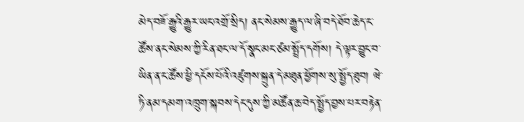མེད་བཟོ་རྒྱུའི་རྒྱུར་ཡང་འགྲོ་སྲིད། ནང་སེམས་རྒྱུད་ལ་ཞི་བདེ་ཐོབ་ཆེད་ང་ཚོས་ནང་སེམས་ཀྱི་རིན་ཐང་ལ་དོ་སྣང་མང་ཙམ་སྤྲོད་དགོས། དེ་ལྟར་བྱུང་བ་ཡིན་ན་ང་ཚོས་ཕྱི་དངོས་པོའི་འཛུགས་སྐྲུན་དེ་མཐུན་ཕྱོགས་སུ་སྤྱོད་ཐུབ། ཝེ་ཏི་ནམ་དམག་འཁྲུག་སྐབས་དེང་དུས་ཀྱི་མཚོན་ཆ་བེད་སྤྱོད་བྱས་པར་བརྟེན་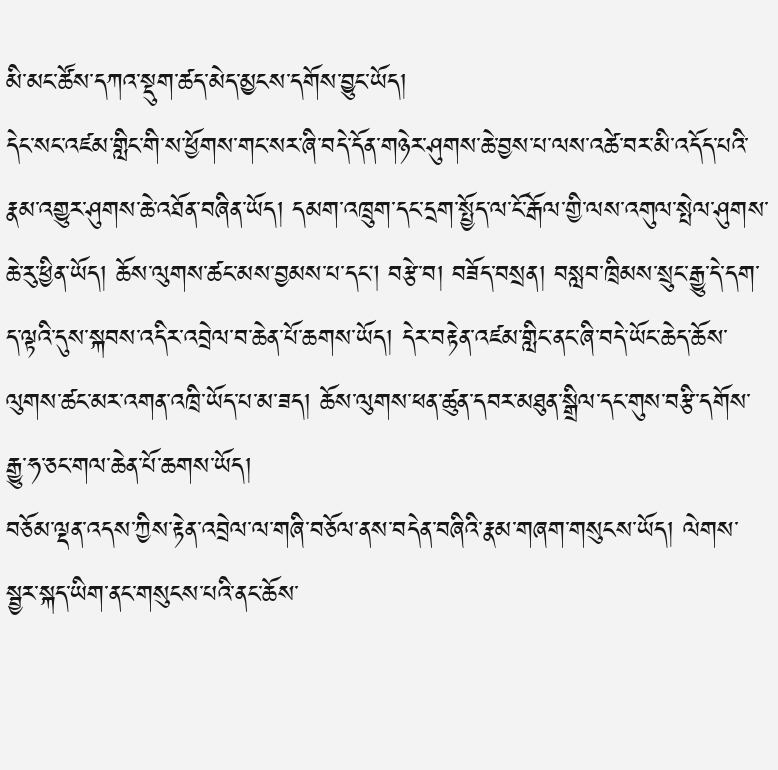མི་མང་ཚོས་དཀའ་སྡུག་ཚད་མེད་མྱངས་དགོས་བྱུང་ཡོད།
དེང་སང་འཛམ་གླིང་གི་ས་ཕྱོགས་གང་སར་ཞི་བདེ་དོན་གཉེར་ཤུགས་ཆེ་བྱས་པ་ལས་འཚེ་བར་མི་འདོད་པའི་རྣམ་འགྱུར་ཤུགས་ཆེ་འཐོན་བཞིན་ཡོད། དམག་འཁྲུག་དང་དྲག་སྤྱོད་ལ་ངོ་རྒོལ་གྱི་ལས་འགུལ་སྤེལ་ཤུགས་ཆེ་རུ་ཕྱིན་ཡོད། ཆོས་ལུགས་ཚང་མས་བྱམས་པ་དང། བརྩེ་བ། བཟོད་བསྲན། བསླབ་ཁྲིམས་སྲུང་རྒྱུ་དེ་དག་ད་ལྟའི་དུས་སྐབས་འདིར་འབྲེལ་བ་ཆེན་པོ་ཆགས་ཡོད། དེར་བརྟེན་འཛམ་གླིང་ནང་ཞི་བདེ་ཡོང་ཆེད་ཆོས་ལུགས་ཚང་མར་འགན་འཁྲི་ཡོད་པ་མ་ཟད། ཆོས་ལུགས་ཕན་ཚུན་དབར་མཐུན་སྒྲིལ་དང་གུས་བརྩི་དགོས་རྒྱུ་ཧ་ཅང་གལ་ཆེན་པོ་ཆགས་ཡོད།
བཅོམ་ལྡན་འདས་ཀྱིས་རྟེན་འབྲེལ་ལ་གཞི་བཅོལ་ནས་བདེན་བཞིའི་རྣམ་གཞག་གསུངས་ཡོད། ལེགས་སྦྱར་སྐད་ཡིག་ནང་གསུངས་པའི་ནང་ཆོས་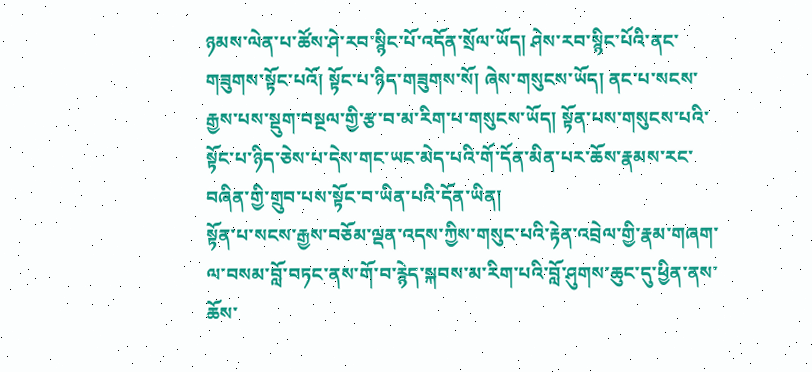ཉམས་ལེན་པ་ཚོས་ཤེ་རབ་སྙིང་པོ་འདོན་སྲོལ་ཡོད། ཤེས་རབ་སྙིང་པོའི་ནང་གཟུགས་སྟོང་པའོ། སྟོང་པ་ཉིད་གཟུགས་སོ། ཞེས་གསུངས་ཡོད། ནང་པ་སངས་རྒྱས་པས་སྡུག་བསྔལ་གྱི་རྩ་བ་མ་རིག་པ་གསུངས་ཡོད། སྟོན་པས་གསུངས་པའི་སྟོང་པ་ཉིད་ཅེས་པ་དེས་གང་ཡང་མེད་པའི་གོ་དོན་མིན་པར་ཆོས་རྣམས་རང་བཞིན་གྱི་གྲུབ་པས་སྟོང་བ་ཡིན་པའི་དོན་ཡིན།
སྟོན་པ་སངས་རྒྱས་བཅོམ་ལྡན་འདས་ཀྱིས་གསུང་པའི་རྟེན་འབྲེལ་གྱི་རྣམ་གཞག་ལ་བསམ་བློ་བཏང་ནས་གོ་བ་རྙེད་སྐབས་མ་རིག་པའི་བློ་ཤུགས་ཆུང་དུ་ཕྱིན་ནས་ཆོས་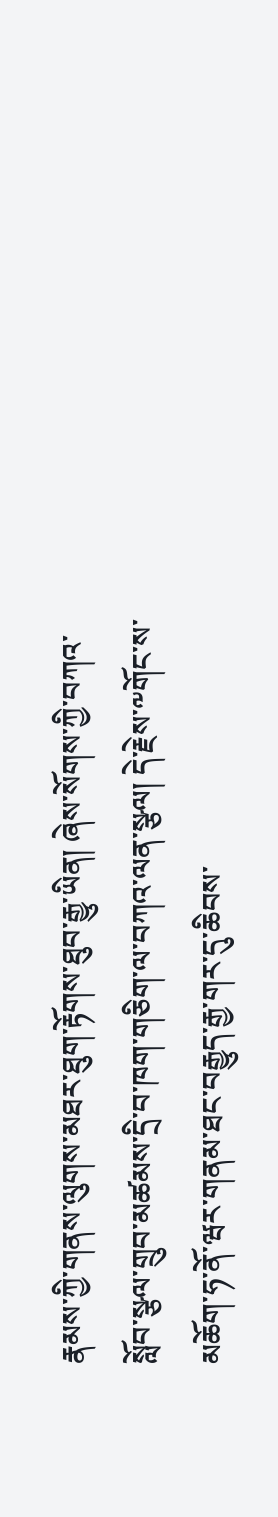རྣམས་ཀྱི་གནས་ལུགས་མཐར་ཐུག་རྟོགས་ཐུབ་རྒྱུ་ཡིན། ཞེས་སོགས་ཀྱི་བཀའ་སློབ་སྩལ་གྲུབ་མཚམས་དྲི་བ་ཁག་གཅིག་ལ་བཀའ་ལན་སྩལ། དེ་རྗེས་༸གོང་ས་མཆོག་ཧ་ནོ་ཝར་གནམ་ཐང་བརྒྱུད་རྒྱ་གར་དུ་ཆིབས་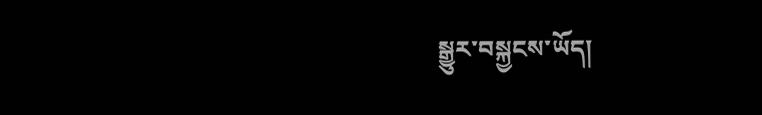སྒྱུར་བསྐྱངས་ཡོད།